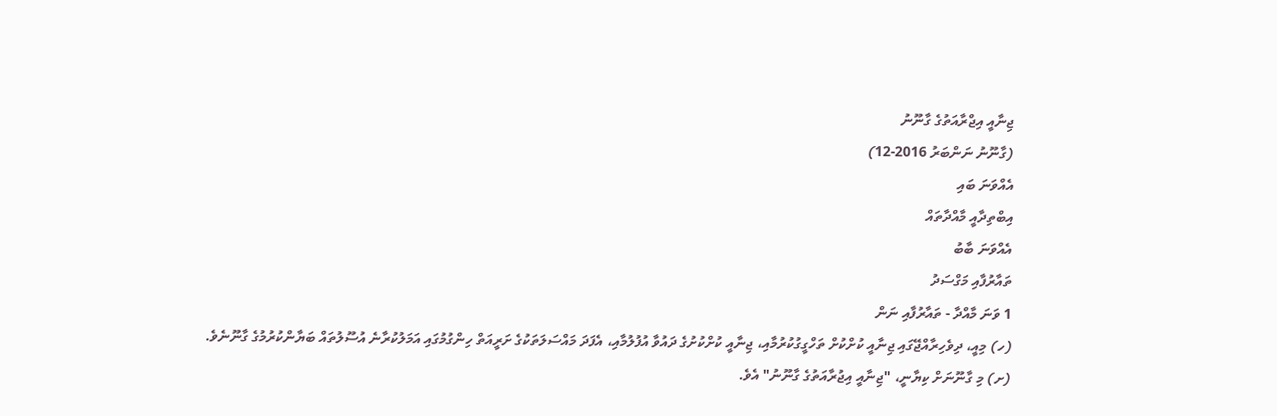ޖިނާއީ އިޖްރާއަތުގެ ގާނޫނު
(ގާނޫނު ނަންބަރު 2016-12)
އެއްވަނަ ބައި
އިބްތިދާއީ މާއްދާތައް
އެއްވަނަ ބާބު
ތައާރުފާއި މަގްސަދު
1 ވަނަ މާއްދާ - ތައާރުފާއި ނަން
(ހ) މިއީ، ދިވެހިރާއްޖޭގައި ޖިނާއީ ކުށްކުށް ތަހްގީގުކުރުމާއި، ޖިނާއީ ކުށްކުށުގެ ދައުވާ އުފުލުމާއި، އެފަދަ މައްސަލަތަކުގެ ށަރީއަތް ހިންގުމުގައި އަމަލުކުރާނެ އުސޫލުތައް ބަޔާންކުރުމުގެ ގާނޫނެވެ.
(ށ) މި ގާނޫނަށް ކިޔާނީ، "ޖިނާއީ އިޖުރާއަތުގެ ގާނޫނު" އެވެ.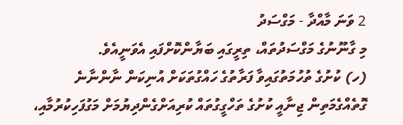2 ވަނަ މާއްދާ - މަގްސަދު
މި ގާނޫނުގެ މަގްސަދުތައް، ތިރީގައި ބަޔާންކޮށްފައި އެވަނީއެވެ.
(ހ) ކުށުގެ ތުހުމަތުގައިވާ ފަރާތުގެ ހައްގުތަކަށް އުނިކަން ނާންނާނެ ގޮތެއްގެމަތިން ޖިނާއީ ކުށުގެ ތަހްގީގުތައް ކުރިއަށްގެންދިޔުމަށް މަގުފަހިކުރުމާއި،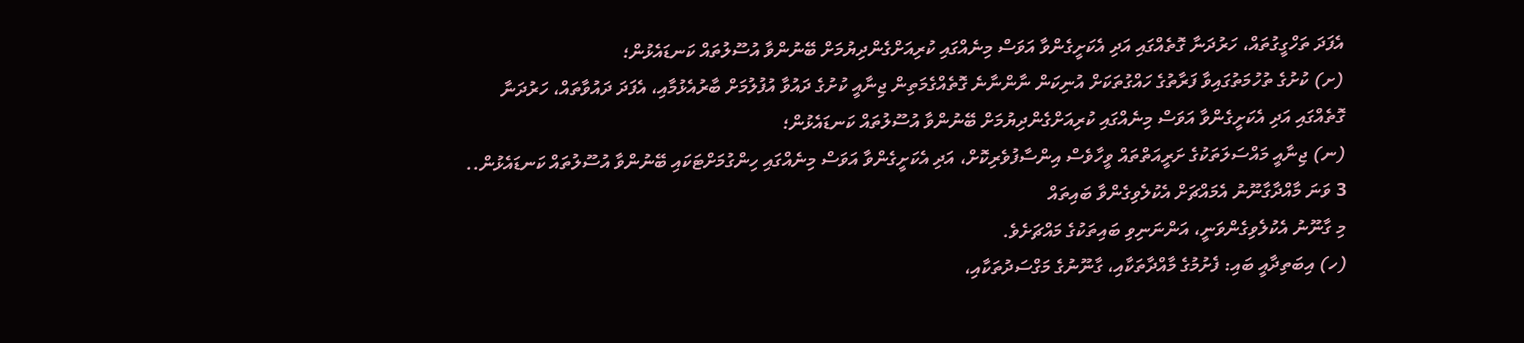އެފަދަ ތަހްގީގުތައް، ހަރުދަނާ ގޮތެއްގައި އަދި އެކަށީގެންވާ އަވަސް މިނެއްގައި ކުރިއަށްގެންދިޔުމަށް ބޭނުންވާ އުސޫލުތައް ކަނޑައެޅުން؛
(ށ) ކުށުގެ ތުހުމަތުގައިވާ ފަރާތުގެ ހައްގުތަކަށް އުނިކަން ނާންނާނެ ގޮތެއްގެމަތިން ޖިނާއީ ކުށުގެ ދައުވާ އުފުލުމަށް ބާރުއެޅުމާއި، އެފަދަ ދައުވާތައް، ހަރުދަނާ ގޮތެއްގައި އަދި އެކަށީގެންވާ އަވަސް މިނެއްގައި ކުރިއަށްގެންދިޔުމަށް ބޭނުންވާ އުސޫލުތައް ކަނޑައެޅުން؛
(ނ) ޖިނާއީ މައްސަލަތަކުގެ ށަރީއަތްތައް ވީހާވެސް އިންސާފުވެރިކޮށް، އަދި އެކަށީގެންވާ އަވަސް މިނެއްގައި ހިންގުމަށްޓަކައި ބޭނުންވާ އުސޫލުތައް ކަނޑައެޅުން..
3 ވަނަ މާއްދާގާނޫނު އެމައްޗަށް އެކުލެވިގެންވާ ބައިތައް
މި ގާނޫނު އެކުލެވިގެންވަނީ، އަންނަނިވި ބައިތަކުގެ މައްޗަށެވެ.
(ހ) އިބަތިދާއީ ބައި: ފެށުމުގެ މާއްދާތަކާއި، ގާނޫނުގެ މަގްސަދުތަކާއި،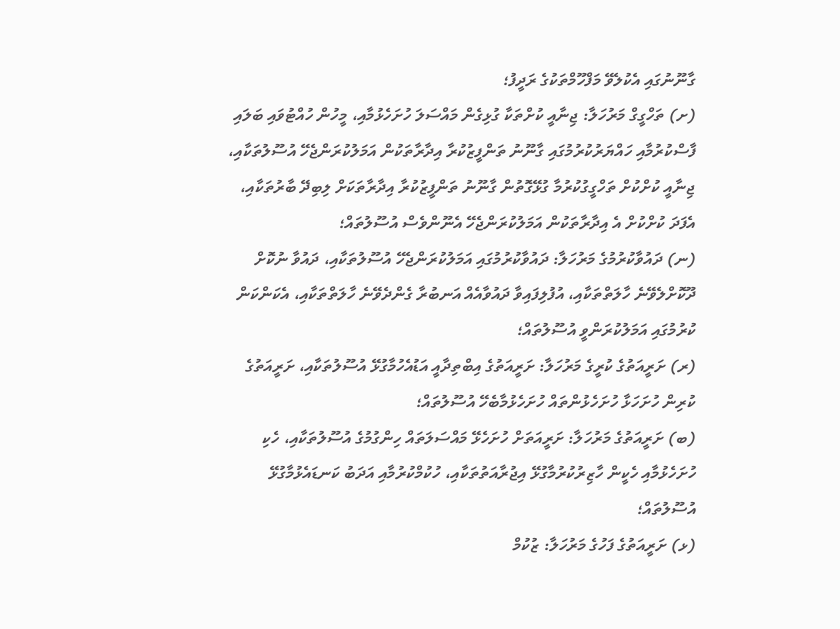ގާނޫނުގައި އެކުލެވޭ މަފްހޫމްތަކުގެ ރަދީފު؛
(ށ) ތަހްގީގް މަރުހަލާ: ޖިނާއީ ކުށްތަކާ ގުޅިގެން މައްސަލަ ހުށަހެޅުމާއި، މީހުން ހުއްޓުވައި ބަލައި ފާސްކުރުމާއި ހައްޔަރުކުރުމުގައި ގާނޫނު ތަންފީޒުކުރާ އިދާރާތަކުން އަމަލުކުރަންޖެހޭ އުސޫލުތަކާއި، ޖިނާއީ ކުށްކުށް ތަހްގީގުކުރުމާ ގުޅޭގޮތުން ގާނޫނު ތަންފީޒުކުރާ އިދާރާތަކަށް ލިބިދޭ ބާރުތަކާއި، އެފަދަ ކުށްކުށް އެ އިދާރާތަކުން އަމަލުކުރަންޖެހޭ އެނޫންވެސް އުސޫލުތައް؛
(ނ) ދައުވާކުރުމުގެ މަރުހަލާ: ދައުވާކުރުމުގައި އަމަލުކުރަންޖެހޭ އުސޫލުތަކާއި، ދައުވާ ނުކޮށް ދޫކޮށްލެވޭނެ ހާލަތްތަކާއި، އުފުލިފައިވާ ދައުވާއެއް އަނބުރާ ގެންދެވޭނެ ހާލަތްތަކާއި، އެކަންކަން ކުރުމުގައި އަމަލުކުރަންވީ އުސޫލުތައް؛
(ރ) ށަރީއަތުގެ ކުރީގެ މަރުހަލާ: ށަރީއަތުގެ އިބްތިދާއީ އަޑުއެހުމާގުޅޭ އުސޫލުތަކާއި، ށަރީއަތުގެ ކުރިން ހުށަހަޅާ ހުށަހެޅުންތައް ހުށަހެޅުމާބެހޭ އުސޫލުތައް؛
(ބ) ށަރީއަތުގެ މަރުހަލާ: ށަރީއަތަށް ހުށަހެޅޭ މައްސަލަތައް ހިންގުމުގެ އުސޫލުތަކާއި، ހެކި ހުށަހެޅުމާއި ހެކީން ހާޒިރުކުރުމާގުޅޭ އިޖުރާއަތުތަކާއި، ހުކުމްކުރުމާއި އަދަބު ކަނޑައެޅުމާގުޅޭ އުސޫލުތައް؛
(ޅ) ށަރީއަތުގެ ފަހުގެ މަރުހަލާ: ޒުކުމް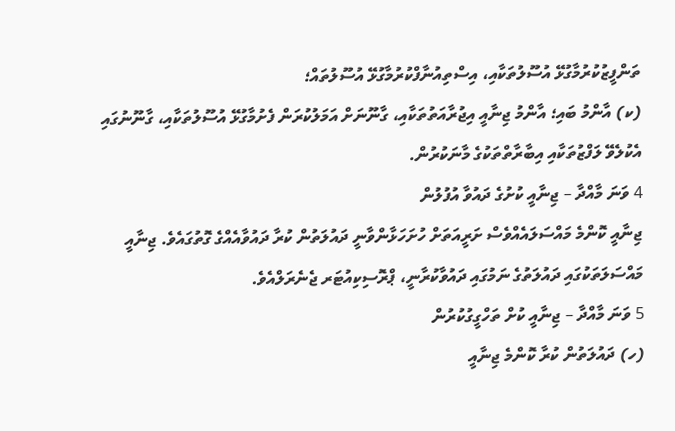ތަންފީޒުކުރުމާގުޅޭ އުސޫލުތަކާއި، އިސްތިއުނާފްކުރުމާގުޅޭ އުސޫލުތައް؛
(ކ) އާންމު ބައި؛ އާންމު ޖިނާއީ އިޖުރާއަތުތަކާއި، ގާނޫނަށް އަމަލުކުރަން ފެށުމާގުޅޭ އުސޫލުތަކާއި، ގާނޫނުގައި އެކުލެވޭ ލަފްޒުތަކާއި އިބާރާތްތަކުގެ މާނަކުރުން.
4 ވަނަ މާއްދާ – ޖިނާއީ ކުށުގެ ދައުވާ އުފުލުން
ޖިނާއީ ކޮންމެ މައްސަލައެއްވެސް ށަރީއަތަށް ހުށަހަޅާންވާނީ ދައުލަތުން ކުރާ ދައުވާއެއްގެ ގޮތުގައެވެ. ޖިނާއީ މައްސަލަތަކުގައި ދައުލަތުގެ ނަމުގައި ދައުވާކުރާނީ، ޕްރޮސިކިއުޓަރ ޖެނެރަލްއެވެ.
5 ވަނަ މާއްދާ – ޖިނާއީ ކުށް ތަހްގީގުކުރުން
(ހ) ދައުލަތުން ކުރާ ކޮންމެ ޖިނާއީ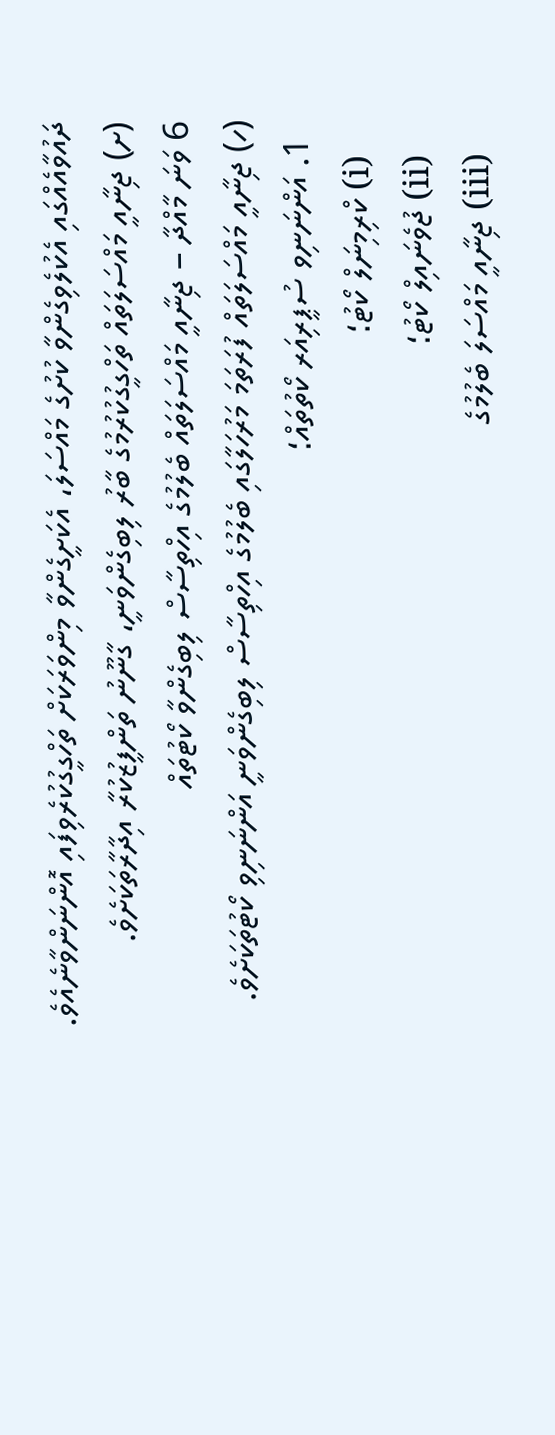ދައުވާއެއްގައި އެކުލެވިގެންވާ ކުށުގެ މައްސަލަ، އެކަށީގެންވާ މިންވަރަކަށް ތަހްގީގުކުރެވިފައި އޮންނަންވާނެއެވެ.
(ށ) ޖިނާއީ މައްސަލަތައް ތަހްގީގުކުރުމުގެ ބާރު ލިބިގެންވަނީ، ގާނޫނު ތަންފީޒުކުރާ އިދާރާތަކަށެވެ.
6 ވަނަ މާއްދާ – ޖިނާއީ މައްސަލަތައް ބެލުމުގެ އިހްތިސާސް ލިބިގެންވާ ކޯޓުތައް
(ހ) ޖިނާއީ މައްސަލަތައް ފުރަތަމަ މަރުހަލާގައި ބެލުމުގެ އިހްތިސާސް ލިބިގެންވަނީ އަންނަނިވި ކޯޓުތަކަށެވެ.
  1. އަންނަނިވ ސުޕީރިއަރ ކޯތުތައް؛
    (i) ކްރިމިނަލް ކޯޓު؛
    (ii) ޖުވެނައިލް ކޯޓު؛
    (iii) ޖިނާއީ މައްސަލަ ބެލުމުގެ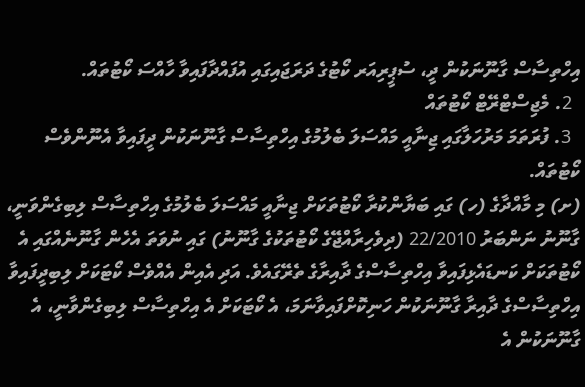އިހްތިސާސް ގާނޫނަކުން ދީ، ސުޕީރިއަރ ކޯޓުގެ ދަރަޖައިގައި އުފައްދާފައިވާ ހާއްސަ ކޯޓުތައް.
  2. މެޖިސްޓްރޭޓް ކޯޓުތައް
  3. ފުރަތަމަ މަރުހަލާގައި ޖިނާއީ މައްސަލަ ބެލުމުގެ އިހްތިސާސް ގާނޫނަކުން ދީފައިވާ އެނޫންވެސް ކޯޓުތައް.
(ށ) މި މާއްދާގެ (ހ) ގައި ބަޔާންކުރާ ކޯޓުތަކަށް ޖިނާއީ މައްސަލަ ބެލުމުގެ އިހްތިސާސް ލިބިގެންވަނީ، ގާނޫނު ނަންބަރު 22/2010 (ދިވެހިރާއްޖޭގެ ކޯޓުތަކުގެ ގާނޫނު) ގައި ނުވަތަ އެހެން ގާނޫނެއްގައި އެ ކޯޓުތަކަށް ކަނޑައެޅިފައިވާ އިހްތިސާސްގެ ދާއިރާގެ ތެރޭގައެވެ. އަދި އެއިން އެއްވެސް ކޯޓަކަށް ލިބިދީފައިވާ އިހްތިސާސްގެ ދާއިރާ ގާނޫނަކުން ހަނިކޮށްފައިވާނަމަ، އެ ކޯޓަކަށް އެ އިހްތިސާސް ލިބިގެންވާނީ، އެ ގާނޫނަކުން އެ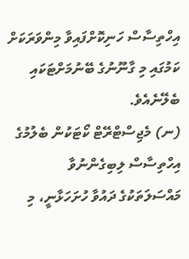އިހްތިސާސް ހަނިކޮށްފައިވާ މިންވަރަކަށް ކަމުގައި މި ގާނޫނުގެ ބޭނުމަށްޓަކައި ބެލޭނެއެވެ.
(ނ) މެޖިސްޓްރޭޓް ކޯޓަކުން ބެލުމުގެ އިހްތިސާސް ލިބިގެންނުވާ މައްސަލަތަކުގެ ދައުވާ ހުށަހަޅާނީ، މި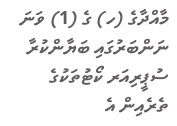މާއްދާގެ (ހ) ގެ (1) ވަނަ ނަންބަރުގައި ބަޔާންކުރާ ސުޕީރިއަރ ކޯޓުތަކުގެ ތެރެއިން އެ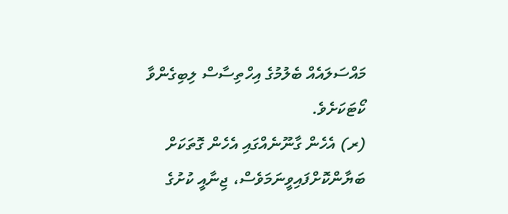މައްސަލައެއް ބެލުމުގެ އިހްތިސާސް ލިބިގެންވާ ކޯޓަކަށެވެ.
(ރ) އެހެން ގާނޫނެއްގައި އެހެން ގޮތަކަށް ބަޔާންކޮށްފައިވީނަމަވެސް، ޖިނާއީ ކުށުގެ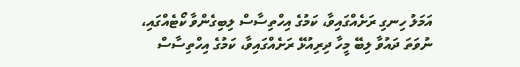އަމަލު ހިނގި ރަށެއްގައިވާ، ކަމުގެ އިހްތިސާސް ލިބިގެންވާ ކޯޓެއްގައި، ނުވަތަ ދައުވާ ލިބޭ މީހާ ދިރިއުޅޭ ރަށެއްގައިވާ، ކަމުގެ އިހްތިސާސް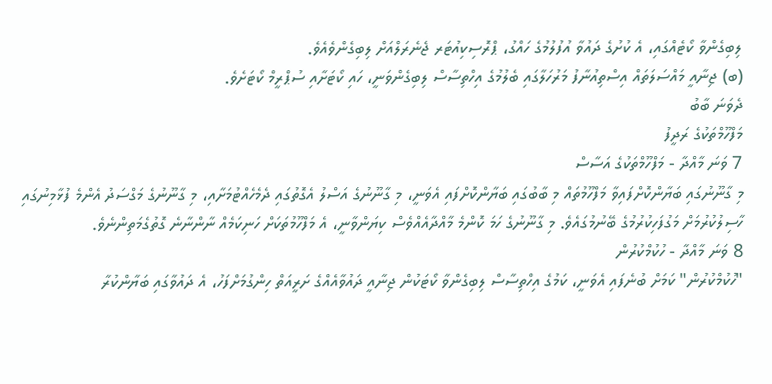ލިބިގެންވާ ކޯޓެއްގައި، އެ ކުށުގެ ދައުވާ އުފުލުމުގެ ހައްގު، ޕްރޮސިކިއުޓަރ ޖެނެރަލްއަށް ލިބިގެންވެއެވެ.
(ބ) ޖިނާއީ މައްސަލަތައް އިސްތިއުނާފު މަރުހަލާގައި ބެލުމުގެ އިހްތިސާސް ލިބިގެންވަނީ، ހައި ކޯޓަށާއި ސުޕްރީމް ކޯޓަށެވެ.
ދެވަނަ ބާބު
މަފްހޫމްތަކުގެ ރަދީފު
7 ވަނަ މާއްދާ - މަފްހޫމްތަކުގެ އަސާސް
މި ގާނޫނުގައި ބަޔާންކޮށްފައިވާ މަފްހޫމުތައް މި ބާބުގައި ބަޔާންކޮށްފައި އެވަނީ، މި ގާނޫނުގެ އަސްލު އެގޮތުގައި ދެމެހެއްޓުމަށާއި، މި ގާނޫނުގެ މަގްސަދު އެންމެ ފުޅާމިނުގައި ހާސިލުކުރުމަށް މަގުފަހިކުރުމުގެ ބޭނުމުގައެވެ. މި ގާނޫނުގެ ހަމަ ކޮންމެ މާއްދާއެއްވެސް ކިޔަންވާނީ، އެ މަފްހޫމުތަކަށް ހަނިކަމެއް ނާންނާނެ ގޮތުގެމަތިންނެވެ.
8 ވަނަ މާއްދާ - ހުކުމްކުރުން
"ހުކުމްކުރުން" ކަމަށް ބުނެފައި އެވަނީ، ކަމުގެ އިހްތިސާސް ލިބިގެންވާ ކޯޓަކުން ޖިނާއީ ދައުވާއެއްގެ ށަރީއަތް ހިންގުމަށްފަހު، އެ ދައުވާގައި ބަޔާންކުރާ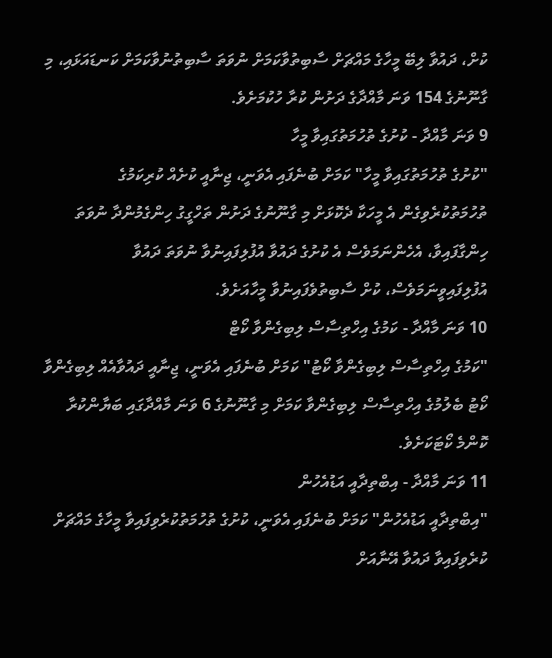ކުށް، ދައުވާ ލިބޭ މީހާގެ މައްޗަށް ސާބިތުވާކަމަށް ނުވަތަ ސާބިތުނުވާކަމަށް ކަނޑައަޅައި، މި ގާނޫނުގެ 154 ވަނަ މާއްދާގެ ދަށުން ކުރާ ހުކުމަށެވެ.
9 ވަނަ މާއްދާ - ކުށުގެ ތުހުމަތުގައިވާ މީހާ
"ކުށުގެ ތުހުމަތުގައިވާ މީހާ" ކަމަށް ބުނެފައި އެވަނީ، ޖިނާއީ ކުށެއް ކުރިކަމުގެ ތުހުމަތުކުރެވިގެން އެ މީހަކާ ދެކޮޅަށް މި ގާނޫނުގެ ދަށުން ތަހްގީގު ހިންގެމުންދާ ނުވަތަ ހިންގާފައިވާ، އެހެންނަމަވެސް އެ ކުށުގެ ދައުވާ އުފުލިފައިނުވާ ނުވަތަ ދައުވާ އުފުލިފައިވީނަމަވެސް، ކުށް ސާބިތުވެފައިނުވާ މީހާއަށެވެ.
10 ވަނަ މާއްދާ - ކަމުގެ އިހްތިސާސް ލިބިގެންވާ ކޯޓް
"ކަމުގެ އިހްތިސާސް ލިބިގެންވާ ކޯޓު" ކަމަށް ބުނެފައި އެވަނީ، ޖިނާއީ ދައުވާއެއް ލިބިގެންވާ ކޯޓު ބެލުމުގެ އިހްތިސާސް ލިބިގެންވާ ކަމަށް މި ގާނޫނުގެ 6 ވަނަ މާއްދާގައި ބަޔާންކުރާ ކޮންމެ ކޯޓަކަށެވެ.
11 ވަނަ މާއްދާ - އިބްތިދާއީ އަޑުއެހުން
"އިބްތިދާއީ އަޑުއެހުން" ކަމަށް ބުނެފައި އެވަނީ، ކުށުގެ ތުހުމަތުކުރެވިފައިވާ މީހާގެ މައްޗަށް ކުރެވިފައިވާ ދައުވާ އޭނާއަށް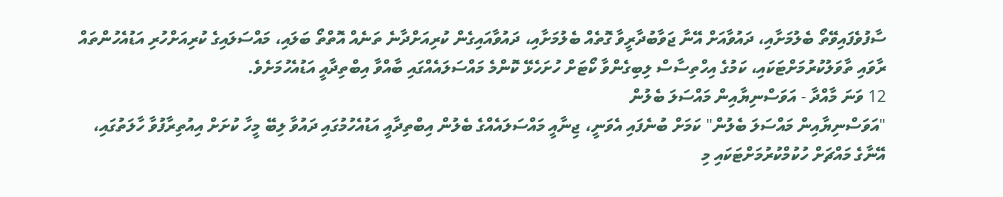ސާފުވެފައިވޭތޯ ބެލުމަށާއި، ދައުވާއަށް އޭނާ ޖަވާބުދާރީވާ ގޮތެއް ބެލުމަށާއި، ދައުވާއައިގެން ކުރިއަށްދާނެ ތަނެއް އޮތްތޯ ބަލައި، މައްސަލައިގެ ކުރިއަށްހުރި އަޑުއެހުންތައް ރާވައި ތާވަލުކުރުމަށްޓަކައި، ކަމުގެ އިހްތިސާސް ލިބިގެންވާ ކޯޓަށް ހުށަހެޅޭ ކޮންމެ މައްސަލައެއްގައި ބާއްވާ އިބްތިދާއީ އަޑުއެހުމަށެވެ.
12 ވަނަ މާއްދާ - އަވަސްނިޔާއިން މައްސަލަ ބެލުން
"އަވަސްނިޔާއިން މައްސަލަ ބެލުން" ކަމަށް ބުނެފައި އެވަނީ، ޖިނާއީ މައްސަލައެއްގެ ބެލުން އިބްތިދާއީ އަޑުއެހުމުގައި ދައުވާ ލިބޭ މީހާ ކުށަށް އިއުތިރާފުވާ ހާލަތުގައި، އޭނާގެ މައްޗަށް ހުކުމްކުރުމަށްޓަކައި މި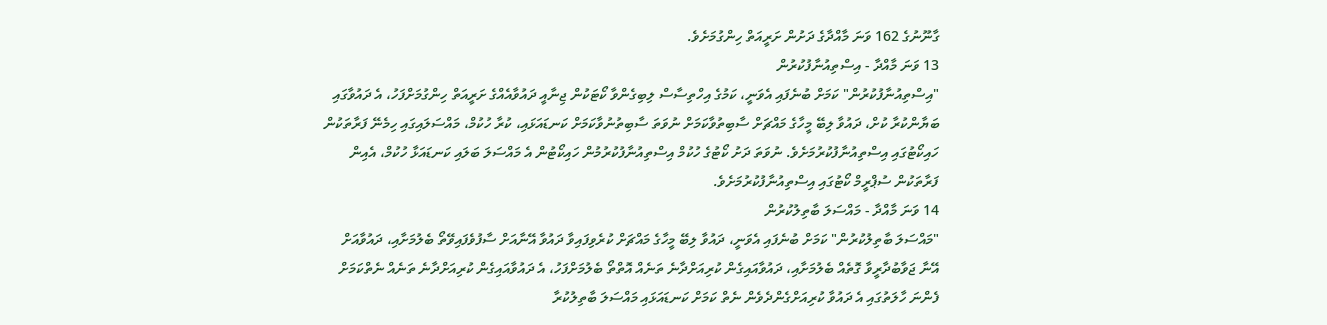ގާނޫނުގެ 162 ވަނަ މާއްދާގެ ދަށުން ށަރީއަތް ހިންގުމަށެވެ.
13 ވަނަ މާއްދާ - އިސްތިއުނާފުކުރުން
"އިސްތިއުނާފުކުރުން" ކަމަށް ބުނެފައި އެވަނީ، ކަމުގެ އިހްތިސާސް ލިބިގެންވާ ކޯޓަކުން ޖިނާއީ ދައުވާއެއްގެ ށަރީއަތް ހިންގުމަށްފަހު، އެ ދައުވާގައި ބަޔާންކުރާ ކުށް، ދައުވާ ލިބޭ މީހާގެ މައްޗަށް ސާބިތުވާކަމަށް ނުވަތަ ސާބިތުނުވާކަމަށް ކަނޑައަޅައި، ކުރާ ހުކުމް، މައްސަލައިގައި ހިމެނޭ ފަރާތަކުން ހައިކޯޓުގައި އިސްތިއުނާފުކުރުމަށެވެ. ނުވަތަ ދަށު ކޯޓުގެ ހުކުމް އިސްތިއުނާފުކުރުމުން ހައިކޯޓުން އެ މައްސަލަ ބަލައި ކަނޑައަޅާ ހުކުމް، އެއިން ފަރާތަކުން ސުޕްރީމް ކޯޓުގައި އިސްތިއުނާފުކުރުމަށެވެ.
14 ވަނަ މާއްދާ - މައްސަލަ ބާތިލުކުރުން
"މައްސަލަ ބާތިލުކުރުން" ކަމަށް ބުނެފައި އެވަނީ، ދައުވާ ލިބޭ މީހާގެ މައްޗަށް ކުރެވިފައިވާ ދައުވާ އޭނާއަށް ސާފުވެފައިވޭތޯ ބެލުމަށާއި، ދައުވާއަށް އޭނާ ޖަވާބުދާރީވާ ގޮތެއް ބެލުމަށާއި، ދައުވާއައިގެން ކުރިއަށްދާނެ ތަނެއް އޮތްތޯ ބެލުމަށްފަހު، އެ ދައުވާއައިގެން ކުރިއަށްދާނެ ތަނެއް ނެތްކަމަށް ފެންނަ ހާލަތުގައި އެ ދައުވާ ކުރިއަށްގެންދެވެން ނެތް ކަމަށް ކަނޑައަޅައި މައްސަލަ ބާތިލުކުރާ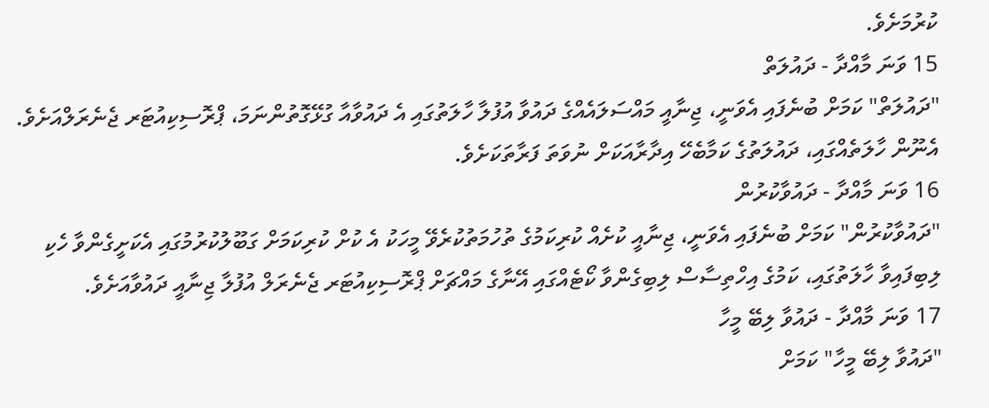ކުރުމަށެވެ.
15 ވަނަ މާއްދާ - ދައުލަތް
"ދައުލަތް" ކަމަށް ބުނެފައި އެވަނީ، ޖިނާއީ މައްސަލައެއްގެ ދައުވާ އުފުލާ ހާލަތުގައި އެ ދައުވާއާ ގުޅޭގޮތުންނަމަ، ޕްރޮސިކިއުޓަރ ޖެނެރަލްއަށެވެ. އެނޫން ހާލަތެއްގައި، ދައުލަތުގެ ކަމާބެހޭ އިދާރާއަކަށް ނުވަތަ ފަރާތަކަށެވެ.
16 ވަނަ މާއްދާ - ދައުވާކުރުން
"ދައުވާކުރުން" ކަމަށް ބުނެފައި އެވަނީ، ޖިނާއީ ކުށެއް ކުރިކަމުގެ ތުހުމަތުކުރެވޭ މީހަކު އެ ކުށް ކުރިކަމަށް ގަބޫލުކުރުމުގައި އެކަށީގެންވާ ހެކި ލިބިފައިވާ ހާލަތުގައި، ކަމުގެ އިހްތިސާސް ލިބިގެންވާ ކޯޓެއްގައި އޭނާގެ މައްޗަށް ޕްރޮސިކިއުޓަރ ޖެނެރަލް އުފުލާ ޖިނާއީ ދައުވާއަށެވެ.
17 ވަނަ މާއްދާ - ދައުވާ ލިބޭ މީހާ
"ދައުވާ ލިބޭ މީހާ" ކަމަށް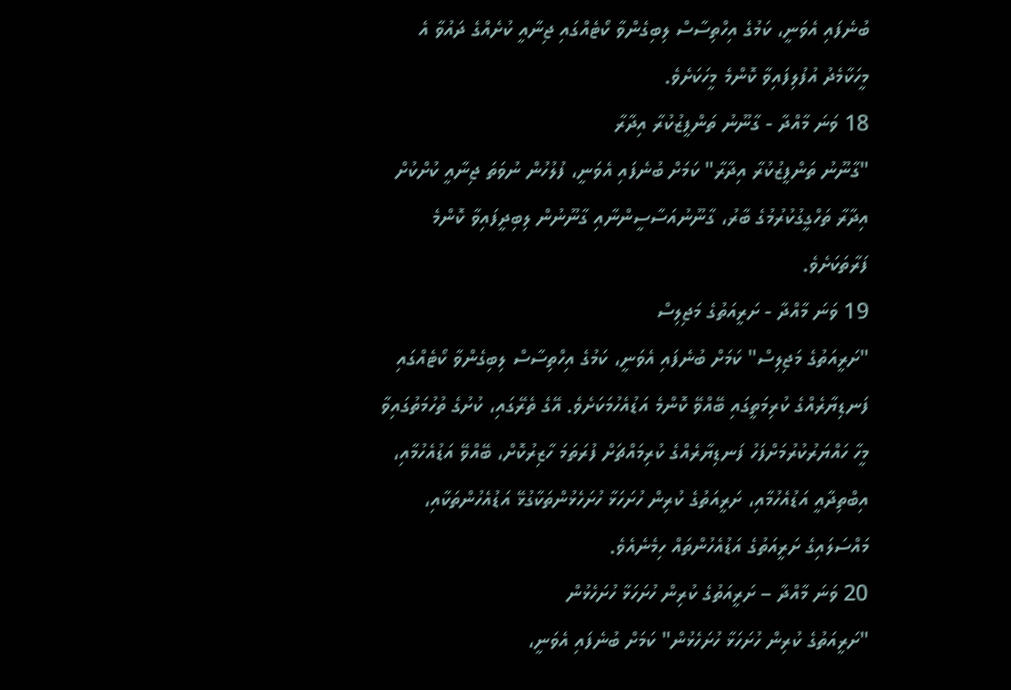ބުނެފައި އެވަނީ، ކަމުގެ އިހްތިސާސް ލިބިގެންވާ ކޯޓެއްގައި ޖިނާއީ ކުށެއްގެ ދައުވާ އެ މީހަކާމެދު އުފުލިފައިވާ ކޮންމެ މީހަކަށެވެ.
18 ވަނަ މާއްދާ - ގާނޫނު ތަންފީޒުކުރާ އިދާރާ
"ގާނޫނު ތަންފީޒުކުރާ އިދާރާ" ކަމަށް ބުނެފައި އެވަނީ، ފުލުހުން ނުވަތަ ޖިނާއީ ކުށްކުށް އިދާރާ ތަހްގީގުކުރުމުގެ ބާރު، ގާނޫނުއަސާސީންނާއި ގާނޫނުން ލިބިދީފައިވާ ކޮންމެ ފަރާތަކަށެވެ.
19 ވަނަ މާއްދާ - ށަރީއަތުގެ މަޖިލިސް
"ށަރީއަތުގެ މަޖިލިސް" ކަމަށް ބުނެފައި އެވަނީ، ކަމުގެ އިހްތިސާސް ލިބިގެންވާ ކޯޓެއްގައި ފަނޑިޔާރެއްގެ ކުރިމަތީގައި ބޭއްވޭ ކޮންމެ އަޑުއެހުމަކަށެވެ. އޭގެ ތެރޭގައި، ކުށުގެ ތުހުމަތުގައިވާ މީހާ ހައްޔަރުކުރުމަށްފަހު ފަނޑިޔާރެއްގެ ކުރިމައްޗަށް ފުރަތަމަ ހާޒިރުކޮށް، ބޭއްވޭ އަޑުއެހުމާއި، އިބްތިދާއީ އަޑުއެހުމާއި، ށަރީއަތުގެ ކުރިން ހުށަހަޅާ ހުށަހެޅުންތަކާގުޅޭ އަޑުއެހުންތަކާއި، މައްސަލައިގެ ށަރީއަތުގެ އަޑުއެހުންތައް ހިމެނެއެވެ.
20 ވަނަ މާއްދާ – ށަރީއަތުގެ ކުރިން ހުށަހަޅާ ހުށަހެޅުން
"ށަރީއަތުގެ ކުރިން ހުށަހަޅާ ހުށަހެޅުން" ކަމަށް ބުނެފައި އެވަނީ،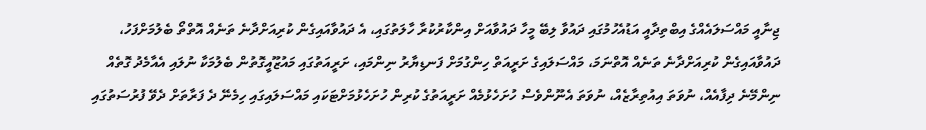ޖިނާއީ މައްސަލައެއްގެ އިބްތިދާއީ އަޑުއެހުމުގައި ދައުވާ ލިބޭ މީހާ ދައުވާއަށް އިންކާރުކުރާ ހާލަތުގައި، އެ ދައުވާއައިގެން ކުރިއަށްދާނެ ތަނެއް އޮތްތޯ ބެލުމަށްފަހު، ދައުވާއައިގެން ކުރިއަށްދާނެ ތަނެއް އޮތްނަމަ، މައްސަލައިގެ ށަރީއަތް ހިންގުމަށް ފަނޑިޔާރު ނިންމައި، ށަރީއަތުގައި މައުޒޫއީގޮތުން ބެލުމަކާ ނުލައި އެއާމެދު ގޮތެއް ނިންމޭނެ ދިފާއެއް، ނުވަތަ އިއުތިރާޒެއް، ނުވަތަ އެނޫންވެސް ހުށަހެޅުމެއް ށަރީއަތުގެ ކުރިން ހުށަހެޅުމަށްޓަކައި މައްސަލައިގައި ހިމެނޭ ދެ ފަރާތަށް ދެވޭ ފުރުސަތުގައި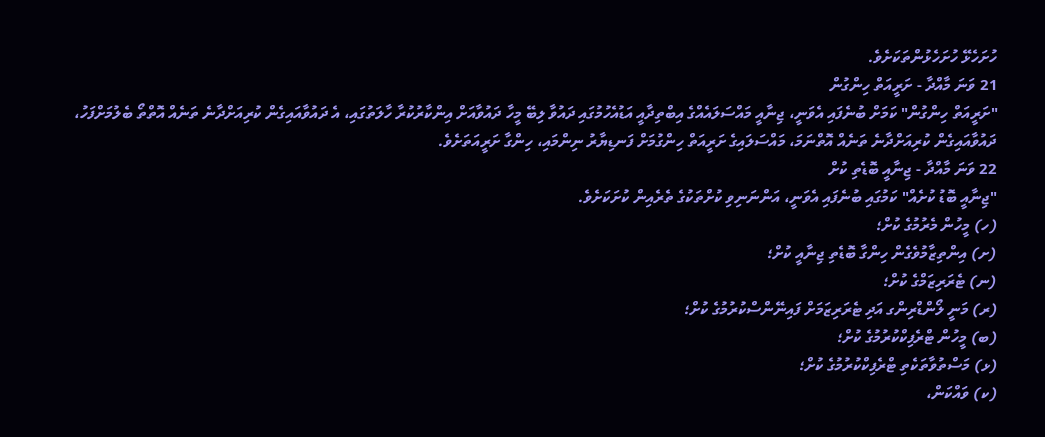ހުށަހެޅޭ ހުށަހެޅުންތަކަށެވެ.
21 ވަނަ މާއްދާ - ށަރީއަތް ހިންގުން
"ށަރީއަތް ހިންގުން" ކަމަށް ބުނެފައި އެވަނީ، ޖިނާއީ މައްސަލައެއްގެ އިބްތިދާއީ އަޑުއެހުމުގައި ދައުވާ ލިބޭ މީހާ ދައުވާއަށް އިންކާރުކުރާ ހާލަތުގައި، އެ ދައުވާއައިގެން ކުރިއަށްދާނެ ތަނެއް އޮތްތޯ ބެލުމަށްފަހު، ދައުވާއައިގެން ކުރިއަށްދާނެ ތަނެއް އޮތްނަމަ، މައްސަލައިގެ ށަރީއަތް ހިންގުމަށް ފަނޑިޔާރު ނިންމައި، ހިންގާ ށަރީއަތަށެވެ.
22 ވަނަ މާއްދާ - ޖިނާއީ ބޮޑެތި ކުށް
"ޖިނާއީ ބޮޑު ކުށެއް" ކަމުގައި ބުނެފައި އެވަނީ، އަންނަނިވި ކުށްތަކުގެ ތެރެއިން ކުށަކަށެވެ.
(ހ) މީހުން މެރުމުގެ ކުށް؛
(ށ) އިންތިޒާމުވެގެން ހިންގާ ބޮޑެތި ޖިނާއީ ކުށް؛
(ނ) ޓެރަރިޒަމްގެ ކުށް؛
(ރ) މަނީ ލޯންޑްރިންގ އަދި ޓެރަރިޒަމަށް ފައިނޭންސްކުރުމުގެ ކުށް؛
(ބ) މީހުން ޓްރެފިކްކުރުމުގެ ކުށް؛
(ޅ) މަސްތުވާތަކެތި ޓްރެފިކްކުރުމުގެ ކުށް؛
(ކ) ވައްކަން،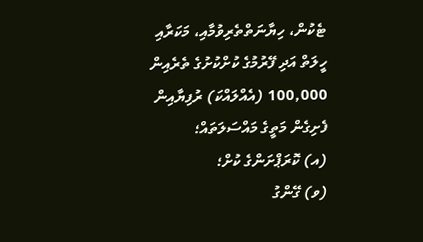ޓެކުން، ހިޔާނަތްތެރިވުމާއި، މަކަރާއި ހީލަތް އަދި ފޭރުމުގެ ކުށްކުށުގެ ތެރެއިން 100,000 (އެއްލައްކަ) ރުފިޔާއިން ފެށިގެން މަތީގެ މައްސަލަތައް؛
(އ) ކޮރަޕްށަންގެ ކުށް؛
(ވ) ގޭންގު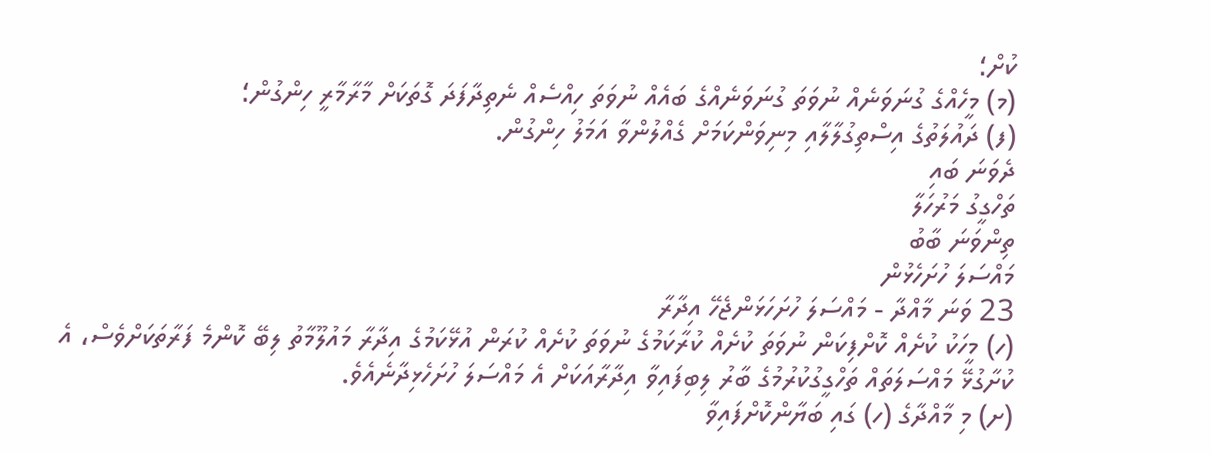ކުށް؛
(މ) މީހެއްގެ ގުނަވަނެއް ނުވަތަ ގުނަވަނެއްގެ ބައެއް ނުވަތަ ހިއްސެއް ނެތިދާފަދަ ގޮތަކަށް މާރާމާރީ ހިންގުން؛
(ފ) ދައުލަތުގެ އިސްތިގުލާލާއި މިނިވަންކަމަށް ގެއްލުންވާ އަމަލު ހިންގުން.
ދެވަނަ ބައި
ތަހްގީގު މަރުހަލާ
ތިންވަނަ ބާބު
މައްސަލަ ހުށަހެޅުން
23 ވަނަ މާއްދާ - މައްސަލަ ހުށަހަޅަންޖެހޭ އިދާރާ
(ހ) މީހަކު ކުށެއް ކޮށްފިކަން ނުވަތަ ކުށެއް ކުރާކަމުގެ ނުވަތަ ކުށެއް ކުރަން އުޅޭކަމުގެ އިދާރާ މައުލޫމާތު ލިބޭ ކޮންމެ ފަރާތަކަށްވެސް، އެ ކުށާގުޅޭ މައްސަލަތައް ތަހްގީގުކުރުމުގެ ބާރު ލިބިފައިވާ އިދާރާއަކަށް އެ މައްސަލަ ހުށަހެޅިދާނެއެވެ.
(ށ) މި މާއްދާގެ (ހ) ގައި ބަޔާންކޮށްފައިވާ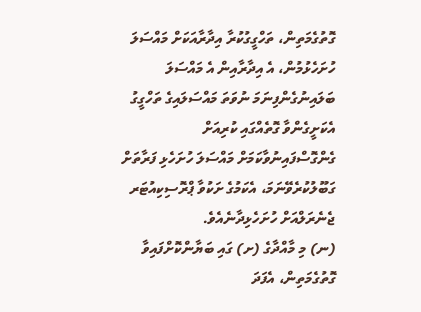ގޮތުގެމަތިން، ތަހްގީގުކުރާ އިދާރާއަކަށް މައްސަލަ ހުށަހެޅުމުން، އެ އިދާރާއިން އެ މައްސަލަ ބަލައިނުގެންފިނަމަ ނުވަތަ މައްސަލައިގެ ތަހްގީގު އެކަށީގެންވާ ގޮތެއްގައި ކުރިއަށް ގެންގޮސްފައިނުވާކަމަށް މައްސަލަ ހުށަހެޅި ފަރާތަށް ގަބޫލުކުރެވޭނަމަ، އެކަމުގެ ށަކުވާ ޕްރޮސިކިއުޓަރ ޖެނެރަލްއަށް ހުށަހެޅިދާނެއެވެ.
(ނ) މި މާއްދާގެ (ށ) ގައި ބަޔާންކޮށްފައިވާ ގޮތުގެމަތިން، އެފަދަ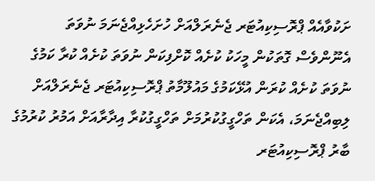ށަކުވާއެއް ޕްރޮސިކިއުޓަރ ޖެނެރަލްއަށް ހުށަހެޅިއްޖެނަމަ ނުވަތަ އެނޫންވެސް ގޮތަކުން މީހަކު ކުށެއް ކޮށްފިކަން ނުވަތަ ކުށެއް ކުރާ ކަމުގެ ނުވަތަ ކުށެއް ކުރަން އުޅޭކަމުގެ މައުލޫމާތު ޕްރޮސިކިއުޓަރ ޖެނެރަލްއަށް ލިބިއްޖެނަމަ، އެކަން ތަހްގީގުކުރުމަށް ތަހްގީގުކުރާ އިދާރާއަށް އަމުރު ކުރުމުގެ ބާރު ޕްރޮސިކިއުޓަރ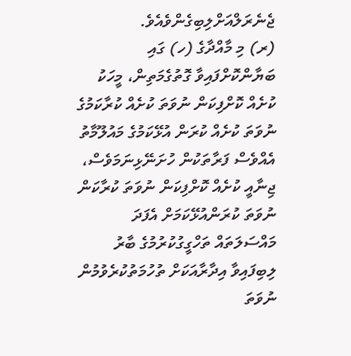ޖެނެރަލްއަށްލިބިގެންވެއެވެ.
(ރ) މި މާއްދާގެ (ހ) ގައި ބަޔާންކޮށްފައިވާ ގޮތުގެމަތިން، މީހަކު ކުށެއް ކޮށްފިކަން ނުވަތަ ކުށެއް ކުރާކަމުގެ ނުވަތަ ކުށެއް ކުރަން އުޅޭކަމުގެ މައުލޫމާތު އެއްވެސް ފަރާތަކުން ހުށަނޭޅިނަމަވެސް، ޖިނާއީ ކުށެއް ކޮށްފިކަން ނުވަތަ ކުރާކަން ނުވަތަ ކުރަންއުޅޭކަމަށް އެފަދަ މައްސަލަތައް ތަހްގީގުކުރުމުގެ ބާރު ލިބިފައިވާ އިދާރާއަކަށް ތުހުމަތުކުރެވުމުން ނުވަތަ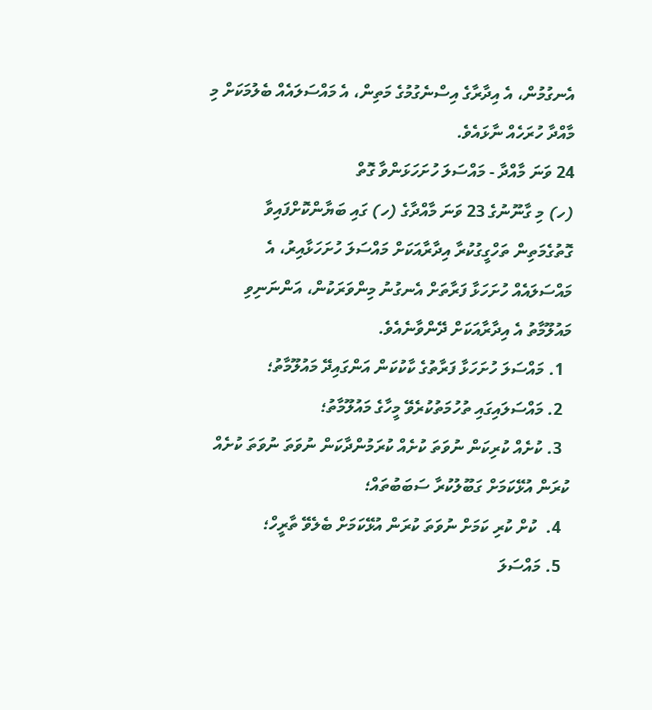އެނގުމުން، އެ އިދާރާގެ އިސްނެގުމުގެ މަތިން، އެ މައްސަލައެއް ބެލުމަކަށް މި މާއްދާ ހުރަހެއް ނާޅައެވެ.
24 ވަނަ މާއްދާ - މައްސަލަ ހުށަހަޅަންވާ ގޮތް
(ހ) މި ގާނޫނުގެ 23 ވަނަ މާއްދާގެ (ހ) ގައި ބަޔާންކޮށްފައިވާ ގޮތުގެމަތިން ތަހްގީގުކުރާ އިދާރާއަކަށް މައްސަލަ ހުށަހަޅާއިރު، އެ މައްސަލައެއް ހުށަހަޅާ ފަރާތަށް އެނގުނު މިންވަރަކުން، އަންނަނިވި މައުލޫމާތު އެ އިދާރާއަކަށް ދޭންވާނެއެވެ.
  1. މައްސަލަ ހުށަހަޅާ ފަރާތުގެ ކާކުކަން އަންގައިދޭ މައުލޫމާތު؛
  2. މައްސަލައިގައި ތުހުމަތުކުރެވޭ މީހާގެ މައުލޫމާތު؛
  3. ކުށެއް ކުރިކަން ނުވަތަ ކުށެއް ކުރަމުންދާކަން ނުވަތަ ނުވަތަ ކުށެއް ކުރަން އުޅޭކަމަށް ގަބޫލުކުރާ ސަބަބުތައް؛
  4.  ކުށް ކުރި ކަމަށް ނުވަތަ ކުރަން އުޅޭކަމަށް ބެލެވޭ ތާރީހް؛
  5. މައްސަލަ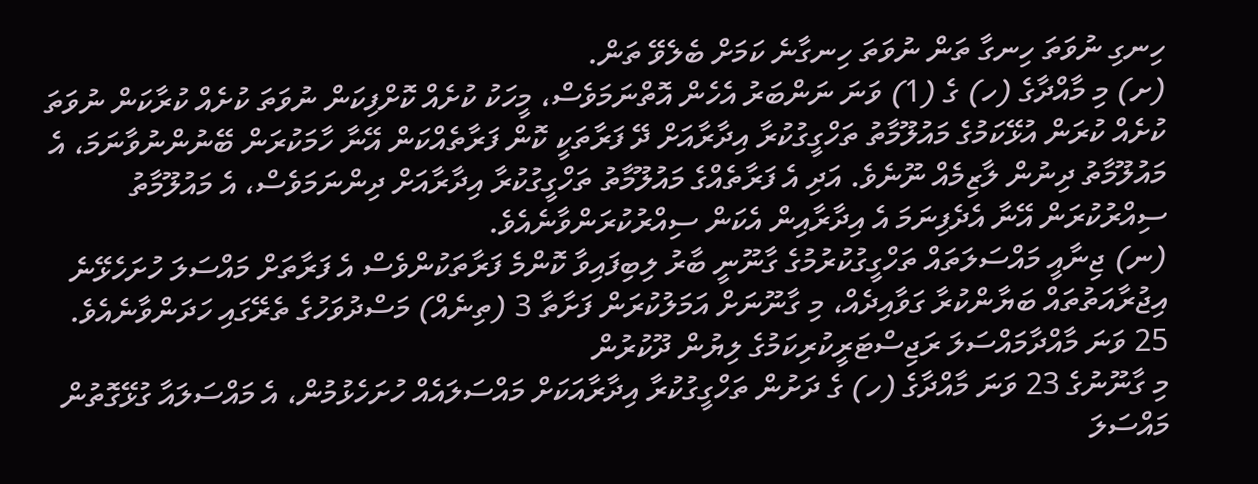ހިނގި ނުވަތަ ހިނގާ ތަން ނުވަތަ ހިނގާނެ ކަމަށް ބެލެވޭ ތަން.
(ށ) މި މާއްދާގެ (ހ) ގެ (1) ވަނަ ނަންބަރު އެހެން އޮތްނަމަވެސް، މީހަކު ކުށެއް ކޮށްފިކަން ނުވަތަ ކުށެއް ކުރާކަން ނުވަތަ ކުށެއް ކުރަން އުޅޭކަމުގެ މައުލޫމާތު ތަހްގީގުކުރާ އިދާރާއަށް ދޭ ފަރާތަކީ ކޮން ފަރާތެއްކަން އޭނާ ހާމަކުރަން ބޭނުންނުވާނަމަ، އެ މައުލޫމާތު ދިނުން ލާޒިމެއް ނޫނެވެ. އަދި އެ ފަރާތެއްގެ މައުލޫމާތު ތަހްގީގުކުރާ އިދާރާއަށް ދިންނަމަވެސް، އެ މައުލޫމާތު ސިއްރުކުރަން އޭނާ އެދެފިނަމަ އެ އިދާރާއިން އެކަން ސިއްރުކުރަންވާނެއެވެ.
(ނ) ޖިނާއީ މައްސަލަތައް ތަހްގީގުކުރުމުގެ ގާނޫނީ ބާރު ލިބިފައިވާ ކޮންމެ ފަރާތަކުންވެސް އެ ފަރާތަށް މައްސަލަ ހުށަހެޅޭނެ އިޖުރާއަތުތައް ބަޔާންކުރާ ގަވާއިދެއް، މި ގާނޫނަށް އަމަލުކުރަން ފަށާތާ 3 (ތިނެއް) މަސްދުވަހުގެ ތެރޭގައި ހަދަންވާނެއެވެ.
25 ވަނަ މާއްދާމައްސަލަ ރަޖިސްޓަރީކުރިކަމުގެ ލިޔުން ދޫކުރުން
މި ގާނޫނުގެ 23 ވަނަ މާއްދާގެ (ހ) ގެ ދަށުން ތަހްގީގުކުރާ އިދާރާއަކަށް މައްސަލައެއް ހުށަހެޅުމުން، އެ މައްސަލައާ ގުޅޭގޮތުން މައްސަލަ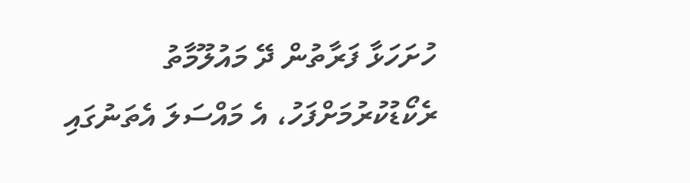ހުށަހަޅާ ފަރާތުން ދޭ މައުލޫމާތު ރެކޯޑުކުރުމަށްފަހު، އެ މައްސަލަ އެތަނުގައި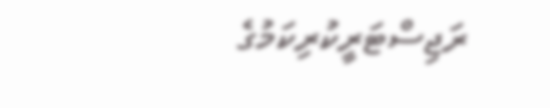ރަޖިސްޓަރީކުރިކަމުގެ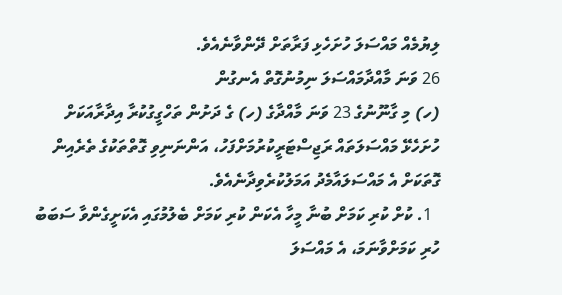ލިޔުމެއް މައްސަލަ ހުށަހެޅި ފަރާތަށް ދޭންވާނެއެވެ.
26 ވަނަ މާއްދާމައްސަލަ ނިމުނުގޮތް އެނގުން
(ހ) މި ގާނޫނުގެ 23 ވަނަ މާއްދާގެ (ހ) ގެ ދަށުން ތަހްގީގުކުރާ އިދާރާއަކަށް ހުށަހެޅޭ މައްސަލަތައް ރަޖިސްޓަރީކުރުމަށްފަހު، އަންނަނިވި ގޮތްތަކުގެ ތެރެއިން ގޮތަކަށް އެ މައްސަލައާމެދު އަމަލުކުރެވިދާނެއެވެ.
  1. ކުށް ކުރި ކަމަށް ބުނާ މީހާ އެކަން ކުރި ކަމަށް ބެލުމުގައި އެކަށީގެންވާ ސަބަބު ހުރި ކަމަށްވާނަމަ، އެ މައްސަލަ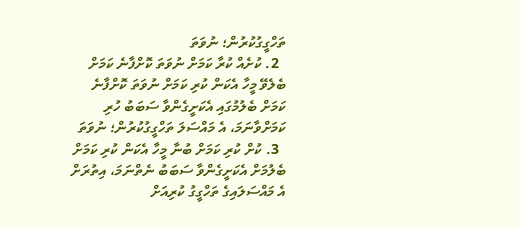ތަހްގީގުކުރުން؛ ނުވަތަ
  2. ކުށެއް ކުރާ ކަމަށް ނުވަތަ ކޮށްފާނެ ކަމަށް ބެލެވޭ މީހާ އެކަން ކުރި ކަމަށް ނުވަތަ ކޮށްފާނެ ކަމަށް ބެލުމުގައި އެކަށީގެންވާ ސަބަބު ހުރި ކަމަށްވާނަމަ، އެ މައްސަލަ ތަހްގީގުކުރުން؛ ނުވަތަ
  3. ކުށް ކުރި ކަމަށް ބުނާ މީހާ އެކަން ކުރި ކަމަށް ބެލުމަށް އެކަށީގެންވާ ސަބަބު ނެތްނަމަ، އިތުރަށް އެ މައްސަލައިގެ ތަހްގީގު ކުރިއަށް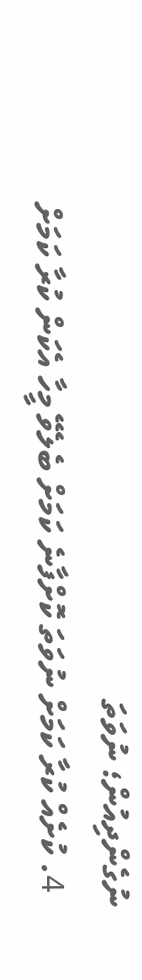ނުގެންދިއުން؛ ނުވަތަ
  4. ކުށެއް ކުރާ ކަމަށް ނުވަތަ ކޮށްފާނެ ކަމަށް ބެލެވޭ މީހާ އެކަން ކުރާ ކަމަށް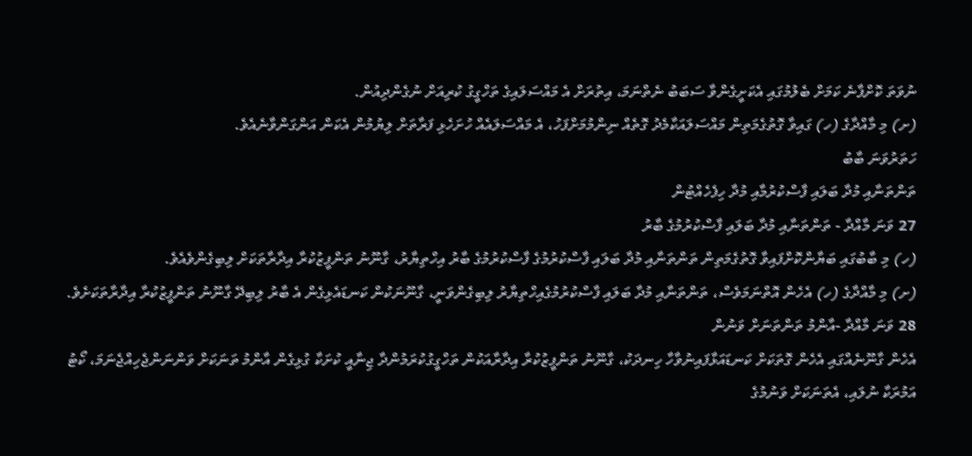ނުވަތަ ކޮށްފާނެ ކަމަށް ބެލުމުގައި އެކަށީގެންވާ ސަބަބު ނެތްނަމަ، އިތުރަށް އެ މައްސަލައިގެ ތަހްގީގު ކުރިއަށް ނުގެންދިއުން.
(ށ) މި މާއްދާގެ (ހ) ގައިވާ ގޮތުގެމަތިން މައްސަލައަކާމެދު ގޮތެއް ނިންމުމަށްފަހު، އެ މައްސަލައެއް ހުށަހެޅި ފަރާތަށް ލިޔުމުން އެކަން އަންގަންވާނެއެވެ.
ހަތަރުވަނަ ބާބު
ތަންތަނާއި މުދާ ބަލައި ފާސްކުރުމާއި މުދާ ހިފެހެއްޓުން
27 ވަނަ މާއްދާ - ތަންތަނާއި މުދާ ބަލައި ފާސްކުރުމުގެ ބާރު
(ހ) މި ބާބުގައި ބަޔާންކޮށްފައިވާ ގޮތުގެމަތިން ތަންތަނާއި މުދާ ބަލައި ފާސްކުރުމުގެ ފާސްކުރުމުގެ ބާރު އިހްތިޔާރު، ގާނޫނު ތަންފީޒުކުރާ އިދާރާތަކަށް ލިބިގެންވެއެވެ.
(ށ) މި މާއްދާގެ (ހ) އެހެން އޮތްނަމަވެސް، ތަންތަނާއި މުދާ ބަލައި ފާސްކުރުމުގެއިހްތިޔާރު ލިބިގެންވަނީ، ގާނޫނަކުން ކަނޑައެޅިގެން އެ ބާރު ލިބިދޭ ގާނޫނު ތަންފީޒުކުރާ އިދާރާތަކަށެވެ.
28 ވަނަ މާއްދާ -އާންމު ތަންތަނަށް ވަނުން
އެހެން ގާނޫނެއްގައި އެހެން ގޮތަކަށް ކަނޑައަޅާފައިނުވާހާ ހިނދަކު، ގާނޫނު ތަންފީޒުކުރާ އިދާރާއަކުން ތަހްގީގުކުރަމުންދާ ޖިނާއީ ކުށަކާ ގުޅިގެން އާންމު ތަނަކަށް ވަންނަންޖެހިއްޖެނަމަ، ކޯޓު އަމުރަކާ ނުލައި، އެތަނަކަށް ވަނުމުގެ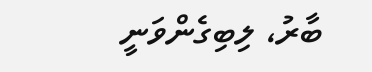ބާރު، ލިބިގެންވަނީ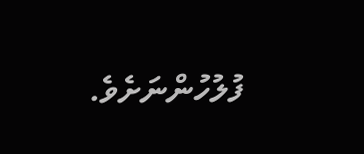ފުލުހުންނަށެވެ.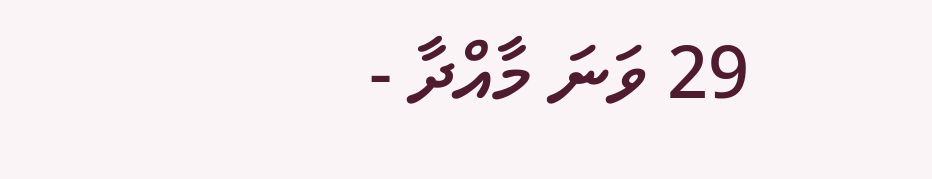29 ވަނަ މާއްދާ -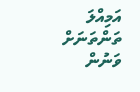އަމިއްލަ ތަންތަނަށް ވަނުން